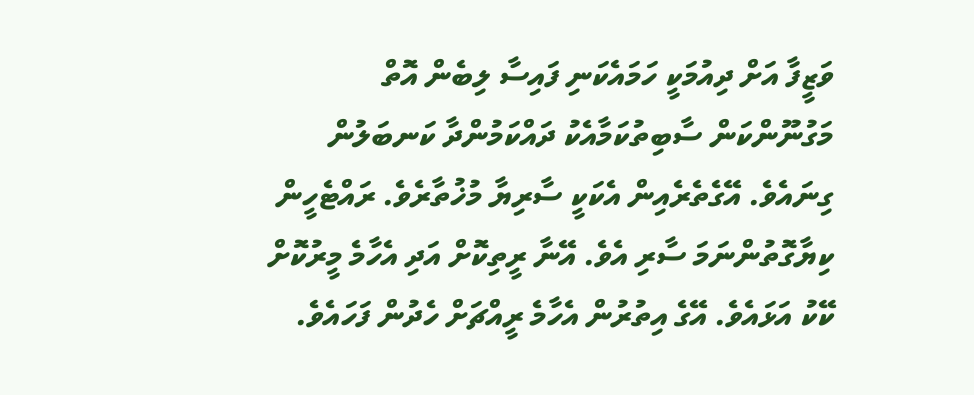ވަޒީފާ އަށް ދިއުމަކީ ހަމައެކަނި ފައިސާ ލިބެން އޮތް މަގުނޫންކަން ސާބިތުކަމާއެކު ދައްކަމުންދާ ކަނބަލުން ގިނައެވެ. އޭގެތެރެއިން އެކަކީ ސާރިޔާ މުޚުތާރެވެ. ރައްޓެހީން ކިޔާގޮތުންނަމަ ސާރި އެވެ. އޭނާ ރީތިކޮށް އަދި އެހާމެ މީރުކޮށް ކޭކު އަޅައެވެ. އޭގެ އިތުރުން އެހާމެ ރީއްޗަށް ހެދުން ފަހައެވެ.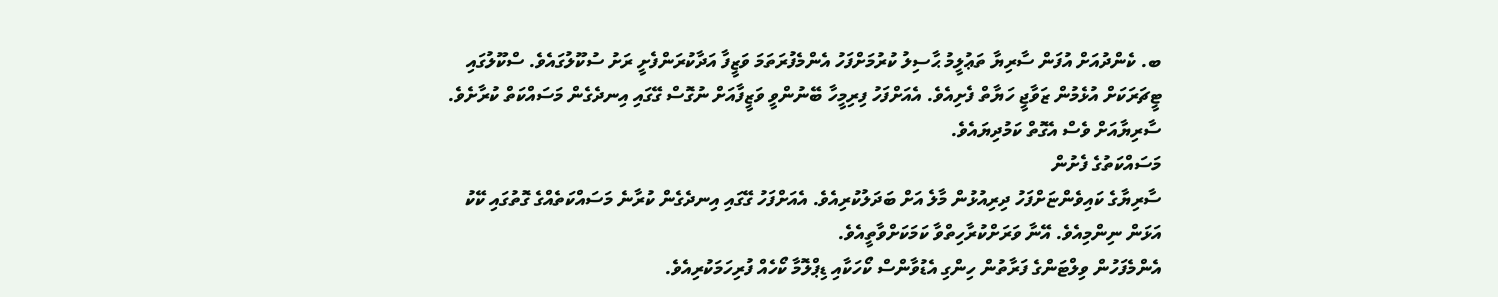ބ. ކެންދުއަށް އުފަން ސާރިޔާ ތަޢުލީމު ޙާސިލު ކުރުމަށްފަހު އެންމެފުރަތަމަ ވަޒީފާ އަދާކުރަންފެށީ ރަށު ސުކޫލުގައެވެ. ސްކޫލުގައި ޓީޗަރަކަށް އުޅެމުން ޒަވާޖީ ހަޔާތް ފެށިއެވެ. އެއަށްފަހު ފިރިމީހާ ބޭނުންވީ ވަޒީފާއަށް ނުގޮސް ގޭގައި އިނދެގެން މަސައްކަތް ކުރާށެވެ. ސާރިޔާއަށް ވެސް އެގޮތް ކަމުދިޔައެވެ.
މަސައްކަތުގެ ފެށުން
ސާރިޔާގެ ކައިވެންޏަށްފަހު ދިރިއުޅުން މާލެ އަށް ބަދަލުކުރިއެވެ. އެއަށްފަހު ގޭގައި އިނދެގެން ކުރާނެ މަސައްކަތެއްގެ ގޮތުގައި ކޭކު އަޅަން ނިންމިއެވެ. އޭނާ ވަރަށްކުރާހިތްވާ ކަމަކަށްވާތީއެވެ.
އެންމެފަހުން ވިލްޓަންގެ ފަރާތުން ހިންގި އެޑުވާންސް ކޯހަކާއި ޑިޕްލޮމާ ކޯހެއް ފުރިހަމަކުރިއެވެ.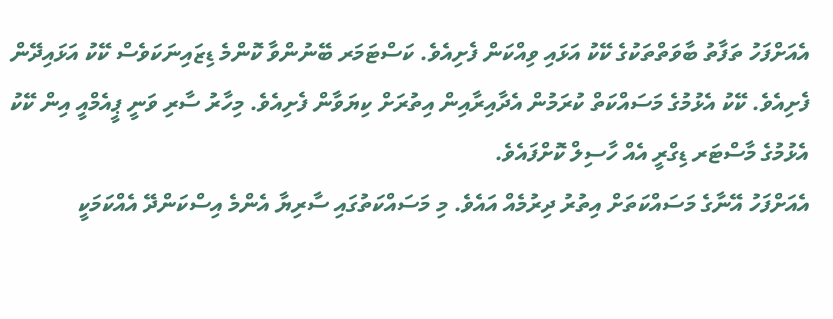އެއަށްފަހު ތަފާތު ބާވަތްތަކުގެ ކޭކު އަޅައި ވިއްކަން ފެށިއެވެ. ކަސްޓަމަރ ބޭނުންވާ ކޮންމެ ޑިޒައިނަކަވެސް ކޭކު އަޅައިދޭން ފެށިއެވެ. ކޭކު އެޅުމުގެ މަސައްކަތް ކުރަމުން އެދާއިރާއިން އިތުރަށް ކިޔަވާން ފެށިއެވެ. މިހާރު ސާރި ވަނީ ޕީއެމްއީ އިން ކޭކު އެޅުމުގެ މާސްޓަރ ޑިގްރީ އެއް ހާސިލް ކޮށްފައެވެ.
އެއަށްފަހު އޭނާގެ މަސައްކަތަށް އިތުރު ދިރުމެއް އައެވެ. މި މަސައްކަތުގައި ސާރިޔާ އެންމެ އިސްކަންދޭ އެއްކަމަކީ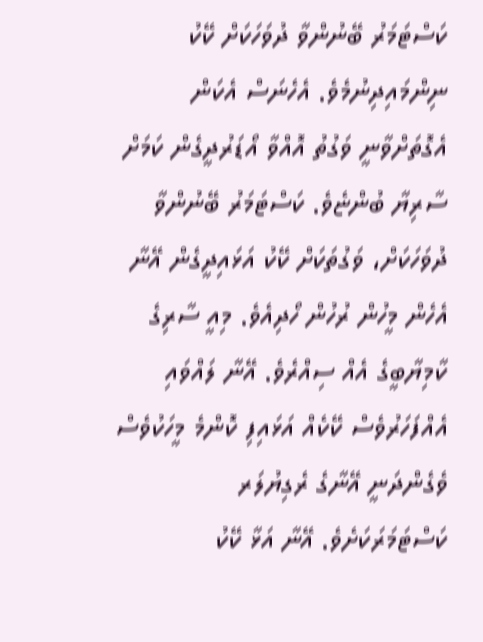ކަސްޓަމަރު ބޭނުންވާ ދުވަހަކަށް ކޭކު ނިންމައިދިނުމެވެ. އެހެނަސް އެކަން އެގޮތަށްވާނީ ވަގުތު އޮއްވާ އޯޑަރުދީގެން ކަމަށް ސާރިޔާ ބުންޏެވެ. ކަސްޓަމަރު ބޭނުންވާ ދުވަހަކަށް، ވަގުތަކަށް ކޭކު އަޅައިދީގެން އޭނާ އެހެން މީހުން ރުހުން ހޯދިއެވެ. މިއީ ސާރިގެ ކާމިޔާބީގެ އެއް ސިއްރެވެ. އޭނާ ލައްވައި އެއްފަހަރުވެސް ކޭކެއް އަޅައިފި ކޮންމެ މީހަކުވެސް ވެގެންދަނީ އޭނާގެ ރެގިޔުލަރ ކަސްޓަމަރަކަށެވެ. އޭނާ އަޅާ ކޭކު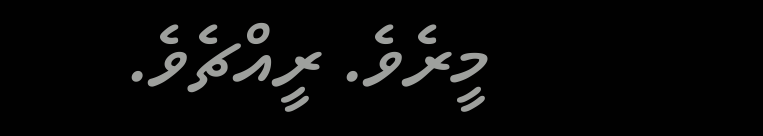މީރެވެ. ރީއްޗެވެ.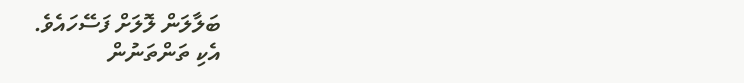ބަލާލަން ލޮލަށް ފަސޭހައެވެ.
އެކި ތަންތަނުން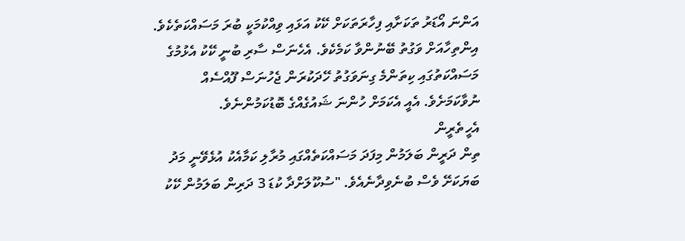އަންނަ އޯޑަރު ތަކަށާއި ފިހާރަތަކަށް ކޭކު އަޅައި ވިއްކުމަކީ ބުރަ މަސައްކަތެކެވެ. އިންތިހާއަށް ވަގުތު ބޭނުންވާ ކަމެކެވެ. އެހެނަސް ސާރި ބުނީ ކޭކު އެޅުމުގެ މަސައްކަތުގައި ކިތަންމެ ގިނަވަގުތު ހޭދަކުރަން ޖެހުނަސް ފޫއްސެއް ނުވާކަމަށެވެ. އެއީ އެކަމަށް ހުންނަ ޝައުގެއްގެ ބޮޑުކަމުންނެވެ.
އެހީތެރީން
ތިން ދަރީން ބަލަމުން މިފަދަ މަސައްކަތެއްގައި މުރާލި ކަމާއެކު އުޅެވޭނީ މަދު ބަޔަކަށޭ ވެސް ބުނެވިދާނެއެވެ. "ސުކޫލަށްދާ ކުޑަ 3 ދަރިން ބަލަމުން ކޭކު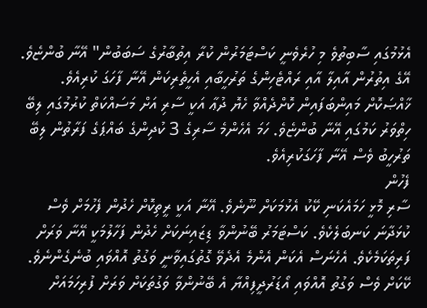އެޅުމުގައި ސާބިތުވެ މި ހުރެވެނީ ކަސްޓަމަރުން ކުރާ އިތުބާރުގެ ސަބަބުން" އޭނާ ބުންޏެވެ. އޭގެ އިތުރުން އާއިލާ އާއި ރައްޓެހިންގެ ތަރުހީބާއި އެހީތެރިކަން އޭނާ ފާހަގަ ކުރިއެވެ. ޚާއްޞަކޮށް މައިންބަފައިން ކޮށްދެއްވާ ހެޔޮ ދުޢާ އަކީ ސާރި އަށް މަސައްކަތް ކުރުމުގައި ލިބޭ ހިތްވަރު ކަމުގައި އޭނާ ބުންޏެވެ. ހަމަ އެހެންމެ ސާރިގެ 3 ކުދިންގެ ބައްޕަގެ ފަރާތުން ލިބޭ ތަރުހީބު ވެސް އޭނާ ފާހަގަކުރިއެވެ.
ފެހުން
ސާރި މޮޅީ ހަމައެކަނި ކޭކު އެޅުމަކަށް ނޫނެވެ. އޭނާ އަކީ ރީތިކޮށް ހެދުން ފެހުމަށް ވެސް ކުޅަދާނަ ކަނބަލެކެވެ. ކަސްޓަމަރު ބޭނުންވާ ޑިޒައިނަކަށް ހެދުން ފަހާލުމަކީ އޭނާ ވަރަށް ފަރިތަކަމެކެވެ. އެހެނަސް އެކަން އެންމެ އެދެވޭ ގޮތުގައިވާނީ ވަގުތު އޮއްވައި ބުނެގެންނެވެ. ކޭކަށް ވެސް ވަގުތު އޮއްވައި އޯޑަރުދީފިއްޔާ އެ ބޭނުންވާ ވަގުތަކަށް ވަރަށް ފުރިހަމައަށް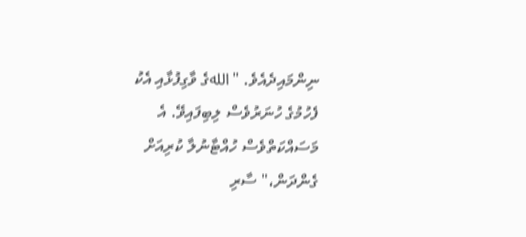ނިންމައިދެއެވެ. "اللهގެ ވާގިފުޅާއި އެކު ފެހުމުގެ ހުނަރުވެސް ލިބިފައިވޭ. އެ މަސައްކަތްވެސް ހުއްޓާނުލާ ކުރިއަށް ގެންދަން،" ސާރި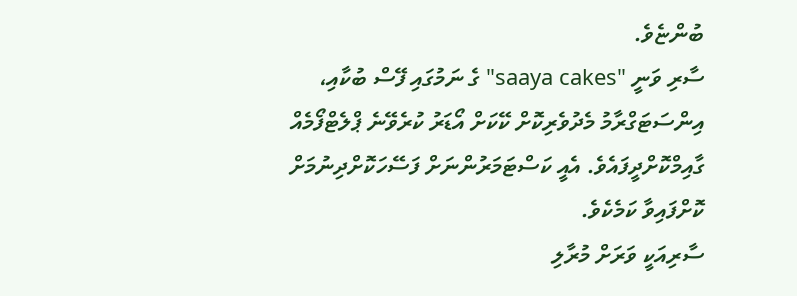ބުންޏެވެ.
ސާރި ވަނީ "saaya cakes" ގެ ނަމުގައި ފޭސް ބުކާއި، އިންސަޓަގްރާމު މެދުވެރިކޮށް ކޭކަށް އޯޑަރު ކުރެވޭނެ ޕްލެޓްފޯމެއް ގާއިމްކޮށްދީފައެވެ. އެއީ ކަސްޓަމަރުންނަށް ފަސޭހަކޮށްދިނުމަށް ކޮށްފައިވާ ކަމެކެވެ.
ސާރިއަކީ ވަރަށް މުރާލި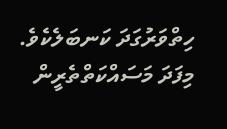ހިތްވަރުގަދަ ކަނބަލެކެވެ. މިފަދަ މަސައްކަތްތެރީން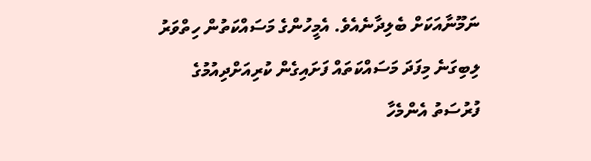ނަމޫނާއަކަށް ބެލިދާނެއެވެ. އެމީހުންގެ މަސައްކަތުން ހިތްވަރު ލިބިގަނެ މިފަދަ މަސައްކަތައް ފަށައިގެން ކުރިއަށްދިއުމުގެ ފުރުސަތު އެންމެހާ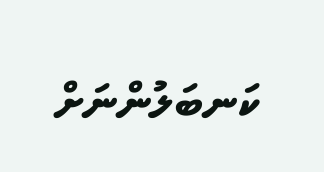ކަނބަލުންނަށް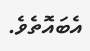އެބައޮތެވެ.